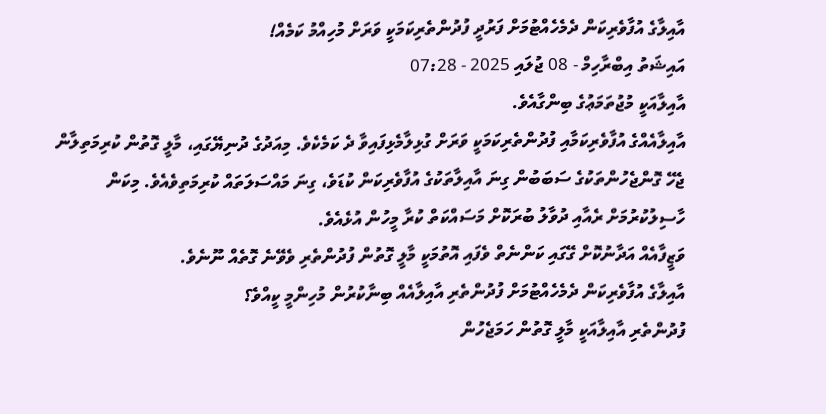އާއިލާގެ އުފާވެރިކަން ދެމެހެއްޓުމަށް ފަރުދީ ފުދުންތެރިކަމަކީ ވަރަށް މުހިއްމު ކަމެއް!
އައިޝަތު އިބްރާހިމް - 08 ޖުލައި 2025 - 07:28
އާއިލާއަކީ މުޖުތަމަޢުގެ ބިންގާއެވެ.
އާއިލާއެއްގެ އުފާވެރިކަމާއި ފުދުންތެރިކަމަކީ ވަރަށް ގުޅިލާމެޅިފައިވާ ދެ ކަމެކެވެ. މިއަދުގެ ދުނިޔޭގައި، މާލީ ގޮތުން ކުރިމަތިލާން ޖެހޭ ގޮންޖެހުންތަކުގެ ސަބަބުން ގިނަ އާއިލާތަކުގެ އުފާވެރިކަން ކުޑަވެ، ގިނަ މައްސަލަތައް ކުރިމަތިވެއެވެ. މިކަން ހާސިލުކުރުމަށް ރެއާއި ދުވާލު ބުރަކޮށް މަސައްކަތް ކުރާ މީހުން އުޅެއެވެ.
ވަޒީފާއެއް އަދާނުކޮށް ގޭގައި ކަންނެތް ވެފައި އޮތުމަކީ މާލީ ގޮތުން ފުދުންތެރި ވެވޭނެ ގޮތެއް ނޫނެވެ.
އާއިލާގެ އުފާވެރިކަން ދެމެހެއްޓުމަށް ފުދުންތެރި އާއިލާއެއް ބިނާކުރުން މުހިންމީ ކީއްވެ؟
ފުދުންތެރި އާއިލާއަކީ މާލީ ގޮތުން ހަމަޖެހުން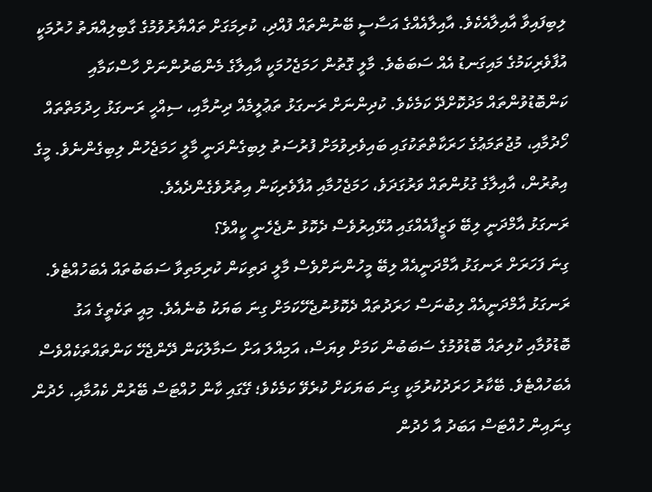ލިބިފައިވާ އާއިލާއެކެވެ. އާއިލާއެއްގެ އަސާސީ ބޭނުންތައް ފުއްދި، ކުރިމަގަށް ތައްޔާރުވުމުގެ ގާބިލިއްޔަތު ހުރުމަކީ އުފާވެރިކަމުގެ މައިގަނޑު އެއް ސަބަބެވެ. މާލީ ގޮތުން ހަމަޖެހުމަކީ އާއިލާގެ މެންބަރުންނަށް ހާސްކަމާއި ކަންބޮޑުވުންތައް މަދުކޮށްދޭ ކަމެކެވެ. ކުދިންނަށް ރަނގަޅު ތަޢުލީމެއް ދިނުމާއި، ސިއްހީ ރަނގަޅު ހިދުމަތްތައް ހޯދުމާއި، މުޖުތަމަޢުގެ ހަރަކާތްތަކުގައި ބައިވެރިވުމަށް ފުރުސަތު ލިބިގެންދަނީ މާލީ ހަމަޖެހުން ލިބިގެންނެވެ. މީގެ އިތުރުން، އާއިލާގެ ގުޅުންތައް ވަރުގަދަވެ، ހަމަޖެހުމާއި އުފާވެރިކަން އިތުރުވެގެންދެއެވެ.
ރަނގަޅު އާމްދަނީ ލިބޭ ވަޒީފާއެއްގައި އުޅޭއިރުވެސް ދެކޮޅު ނުޖެހެނީ ކީއްވެ؟
ގިނަ ފަހަރަށް ރަނގަޅު އާމްދަނީއެއް ލިބޭ މީހުންނަށްވެސް މާލީ ދަތިކަން ކުރިމަތިވާ ސަބަބުތައް އެބަހުއްޓެވެ.
ރަނގަޅު އާމްދަނީއެއް ލިބުނަސް ހަރަދުތައް ދެކޮޅުނުޖެހޭކަމަށް ގިނަ ބަޔަކު ބުނެއެވެ. މިއީ ތަކެތީގެ އަގު ބޮޑުވުމާއި ކުލިތައް ބޮޑުވުމުގެ ސަބަބުން ކަމަށް ވިޔަސް، އަމިއްލަ އަށް ސަމާލުކަން ދޭންޖެހޭ ކަންތައްތަކެއްވެސް އެބަހުއްޓެވެ. ބޭކާރު ހަރަދުކުރުމަކީ ގިނަ ބަޔަކަށް ކުރެވޭ ކަމެކެވެ؛ ގޭގައި ކާން ހުއްޓަސް ބޭރުން ކެއުމާއި، ހެދުން ގިނައިން ހުއްޓަސް އަބަދު އާ ހެދުން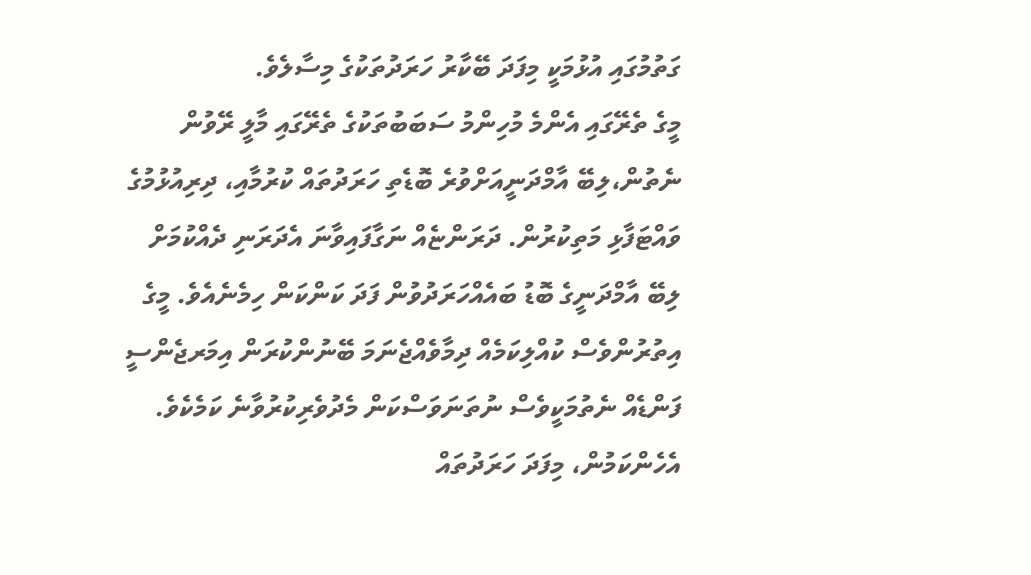ގަތުމުގައި އުޅުމަކީ މިފަދަ ބޭކާރު ހަރަދުތަކުގެ މިސާލެވެ.
މީގެ ތެރޭގައި އެންމެ މުހިންމު ސަބަބުތަކުގެ ތެރޭގައި މާލީ ރޭވުން ނެތުން،ލިބޭ އާމްދަނީއަށްވުރެ ބޮޑެތި ހަރަދުތައް ކުރުމާއި، ދިރިއުޅުމުގެ ވައްޓަފާޅި މަތިކުރުން. ދަރަންޏެއް ނަގާފައިވާނަ އެދަރަނި ދެއްކުމަށް ލިބޭ އާމްދަނީގެ ބޮޑު ބައެއްހަރަދުވުން ފަދަ ކަންކަން ހިމެނެއެވެ. މީގެ އިތުރުންވެސް ކުއްލިކަމެއް ދިމާވެއްޖެނަމަ ބޭނުންކުރަން އިމަރޖެންސީ ފަންޑެއް ނެތުމަކީވެސް ނުތަނަވަސްކަން މެދުވެރިކުރުވާނެ ކަމެކެވެ. އެހެންކަމުން، މިފަދަ ހަރަދުތައް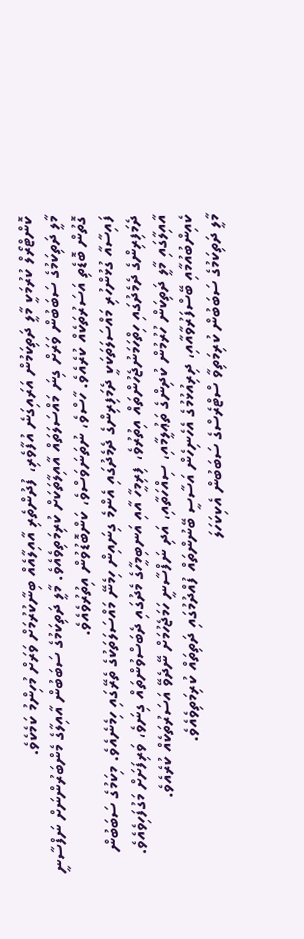ކޮންޓްރޯލް ކުރުމަކީ މާލީ ދަތިކަމުން އަރައިގަނެ އުފާވެރި، ފުދުންތެރި އާއިލާއެއް ބިނާކުރުމަށް ވަރަށް މުހިންމު ކަމެކެވެ.
މާލީ ދަތިކަމުގެ ސަބަބުން ވަރަށް ގިނަ މައްސަލަތައް އާއިލާތަކަށް ކުރިމަތިވެއެވެ. މާލީ ދަތިކަމުގެ ސަބަބުން އާއިލާގެ މެންބަރުންނަށް ނަފްސާނީ ގޮތުން ބޮޑެތި އަސަރުތަކެއް ކުރެއެވެ. ހާސްވެ، ނުތަނަވަސްވެ، ކަންބޮޑުވުން އިތުރުވެއެވެ.
ފައިސާއާ ގުޅުންހުރި މައްސަލަތަކަކީ ދެމަފިރިންގެ ދެމެދުގައި އެންމެ ގިނައިން ހިމެނޭ މައްސަލަތަކުގެ ތެރޭގައި ހިމެނެއެވެ. މިކަމުގެ ސަބަބުން ދެމަފިރިންގެ ދެމެދުގައި ހިތްހަމަނުޖެހުންތައް އިތުރުވެ، ފިރިމީހާ އާއި އަނބިމީހާގެ މެދުގައި ދެބަސްވުންތައް ގިނަވެ، ވަރިފަށަށް މަގުފަހިވެއެވެ.
އާއިލާގައި މާލީ ދަތިކަން ހުރުމުން ކުދިންގެ ތަޢުލީމާއި، ސިއްހަތާއި، އަދި ނަފްސާނީ ހަމަޖެހުމަށް ނޭދެވޭ އަސަރުތަކެއް ކުރެއެވެ.
ކެއިންބުއުމާއި ބޭސްފަރުވާއާއި، ދިރިއުޅުމުގެ އެހެނިހެން އަސާސީ ބޭނުންތައް ފުއްދުމުގައި ދަތިތައް ކުރިމަތިވެއެވެ.
މާލީ ދަތިކަމުގެ ސަބަބުން ކުރިމަތިވާ ސްޓްރެސްގެ ސަބަބުން އެކިކަހަލަ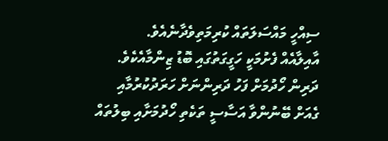ސިއްހީ މައްސަލަތައް ކުރިމަތިވެދާނެއެވެ.
އާއިލާއެއް ފެށުމަކީ ހަގީގަތުގައި ބޮޑު ޒިންމާއެކެވެ. ދަރިން ހޯދުމަށް ފަހު ދަރިންނަށް ހަރަދުކުރުމާއި ގެއަށް ބޭނުންވާ އަސާސީ ތަކެތި ހޯދުމަށާއި ބިލުތައް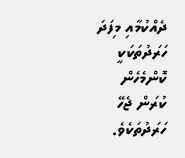ދެއްކުމާއި މިފަދަ ހަރަދުތަކަކީ ކޮންމެހެން ކުރަން ޖެހޭ ހަރަދުތަކެވެ.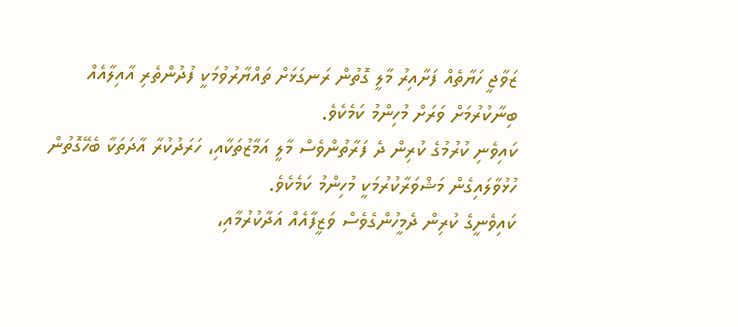ޒަވާޖީ ހަޔާތެއް ފަށާއިރު މާލީ ގޮތުން ރަނގަޅަށް ތައްޔާރުވުމަކީ ފުދުންތެރި އާއިލާއެއް ބިނާކުރުމަށް ވަރަށް މުހިންމު ކަމެކެވެ.
ކައިވެނި ކުރުމުގެ ކުރިން ދެ ފަރާތުންވެސް މާލީ އަމާޒުތަކާއި، ހަރަދުކުރާ އާދަތަކާ ބެހޭގޮތުން ހުޅުވާލައިގެން މަޝްވަރާކުރުމަކީ މުހިންމު ކަމެކެވެ.
ކައިވެނީގެ ކުރިން ދެމީހުންގެވެސް ވަޒީފާއެއް އަދާކުރުމާއި،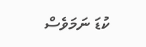ކުޑަ ނަމަވެސް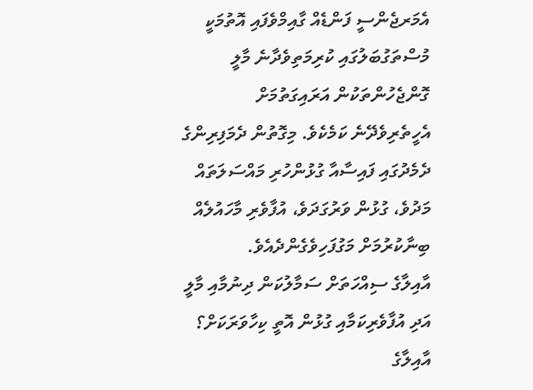އެމަރޖެންސީ ފަންޑެއް ގާއިމްވެފައި އޮތުމަކީ މުސްތަގުބަލުގައި ކުރިމަތިވެދާނެ މާލީ ގޮންޖެހުންތަކުން އަރައިގަތުމަށް އެހީތެރިވެދޭނެ ކަމެކެވެ. މިގޮތުން ދެމަފިރިންގެ ދެމެދުގައި ފައިސާއާ ގުޅުންހުރި މައްސަލަތައް މަދުވެ، ގުޅުން ވަރުގަދަވެ، އުފާވެރި މާހައުލެއް ބިނާކުރުމަށް މަގުފަހިވެގެންދެއެވެ.
އާއިލާގެ ސިއްހަތަށް ސަމާލުކަން ދިނުމާއި މާލީ އަދި އުފާވެރިކަމާއި ގުޅުން އޮތީ ކިހާވަރަކަށް؟
އާއިލާގެ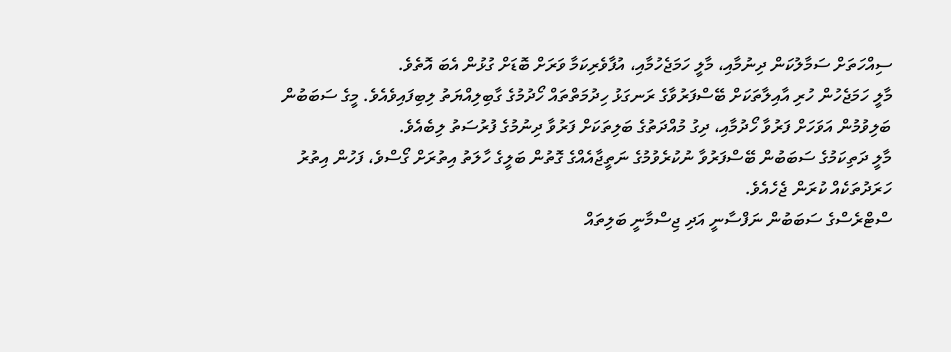ސިއްހަތަށް ސަމާލުކަން ދިނުމާއި، މާލީ ހަމަޖެހުމާއި، އުފާވެރިކަމާ ވަރަށް ބޮޑަށް ގުޅުން އެބަ އޮތެވެ.
މާލީ ހަމަޖެހުން ހުރި އާއިލާތަކަށް ބޭސްފަރުވާގެ ރަނގަޅު ހިދުމަތްތައް ހޯދުމުގެ ގާބިލިއްޔަތު ލިބިފައިވެއެވެ. މީގެ ސަބަބުން ބަލިވުމުން އަވަހަށް ފަރުވާ ހޯދުމާއި، ދިގު މުއްދަތުގެ ބަލިތަކަށް ފަރުވާ ދިނުމުގެ ފުރުސަތު ލިބެއެވެ.
މާލީ ދަތިކަމުގެ ސަބަބުން ބޭސްފަރުވާ ނުކުރެވުމުގެ ނަތީޖާއެއްގެ ގޮތުން ބަލީގެ ހާލަތު އިތުރަށް ގޯސްވެ، ފަހުން އިތުރު ހަރަދުތަކެއް ކުރަން ޖެހެއެވެ.
ސްޓްރެސްގެ ސަބަބުން ނަފްސާނީ އަދި ޖިސްމާނީ ބަލިތައް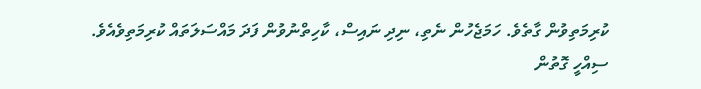ކުރިމަތިވުން ގާތެވެ. ހަމަޖެހުން ނެތި، ނިދި ނައިސް، ކާހިތްނުވުން ފަދަ މައްސަލަތައް ކުރިމަތިވެއެވެ.
ސިއްހީ ގޮތުން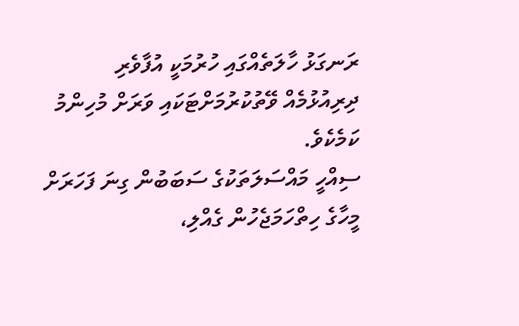ރަނގަޅު ހާލަތެއްގައި ހުރުމަކީ އުފާވެރި ދިރިއުޅުމެއް ވޭތުކުރުމަށްޓަކައި ވަރަށް މުހިންމު ކަމެކެވެ.
ސިއްހީ މައްސަލަތަކުގެ ސަބަބުން ގިނަ ފަހަރަށް މީހާގެ ހިތްހަމަޖެހުން ގެއްލި،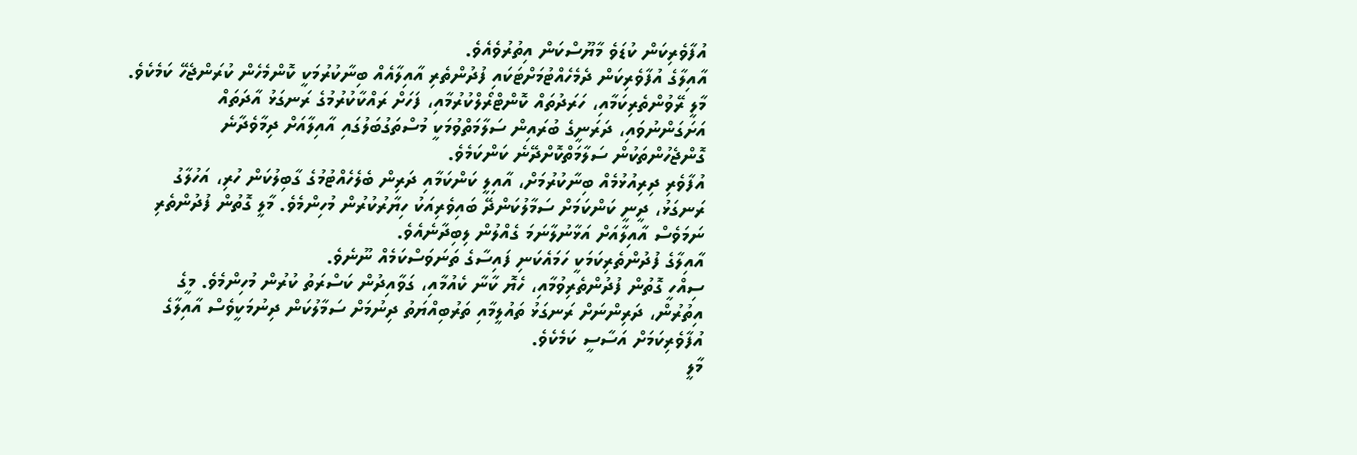އުފާވެރިކަން ކުޑަވެ މާޔޫސްކަން އިތުރުވެއެވެ.
އާއިލާގެ އުފާވެރިކަން ދެމެހެއްޓުމަށްޓަކައި ފުދުންތެރި އާއިލާއެއް ބިނާކުރުމަކީ ކޮންމެހެން ކުރަންޖެހޭ ކަމެކެވެ.
މާލީ ރޭވުންތެރިކަމާއި، ހަރަދުތައް ކޮންޓްރޯލްކުރުމާއި، ފަހަށް ރައްކާކުރުމުގެ ރަނގަޅު އާދަތައް އަށަގަންނުވައި، ދަރަނީގެ ބުރައިން ސަލާމަތްވުމަކީ މުސްތަގުބަލުގައި އާއިލާއަށް ދިމާވެދާނެ ގޮންޖެހުންތަކުން ސަލާމަތްކޮށްދޭނެ ކަންކަމެވެ.
އުފާވެރި ދިރިއުޅުމެއް ބިނާކުރުމަށް، އާއިލީ ކަންކަމާއި ދަރިން ބެލެހެއްޓުމުގެ ގާބިލުކަން ހުރި، އަހުލާގު ރަނގަޅު، ދީނީ ކަންކަމަށް ސަމާލުކަންދޭ ބައިވެރިއަކު ހިޔާރުކުރުން މުހިންމެވެ. މާލީ ގޮތުން ފުދުންތެރި ނަމަވެސް އާއިލާއަށް އަޅާނުލާނަމަ ގެއްލުން ލިބިދާނެއެވެ.
އާއިލާގެ ފުދުންތެރިކަމަކީ ހަމައެކަނި ފައިސާގެ ތަނަވަސްކަމެއް ނޫނެވެ.
ސިއްހީ ގޮތުން ފުދުންތެރިވުމާއި، ހެޔޮ ކާނާ ކެއުމާއި، ގަވާއިދުން ކަސްރަތު ކުރުން މުހިންމެވެ. މީގެ އިތުރުން، ދަރިންނަށް ރަނގަޅު ތައުލީމާއި ތަރުބިއްޔަތު ދިނުމަށް ސަމާލުކަން ދިނުމަކީވެސް އާއިލާގެ އުފާވެރިކަމަށް އަސާސީ ކަމެކެވެ.
މާލީ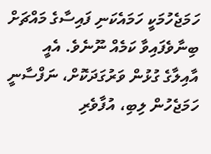ހަމަޖެހުމަކީ ހަމައެކަނި ފައިސާގެ މައްޗަށް ބިނާވެފައިވާ ކަމެއް ނޫނެވެ. އެއީ އާއިލާގެ ގުޅުން ވަރުގަދަކޮށް، ނަފްސާނީ ހަމަޖެހުން ލިބި، އުފާވެރި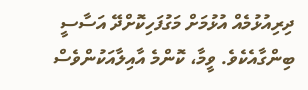ދިރިއުޅުމެއް އުޅުމަށް މަގުފަހިކޮށްދޭ އަސާސީ ބިންގާއެކެވެ. ވީމާ، ކޮންމެ އާއިލާއަކުންވެސް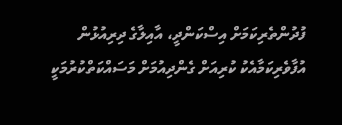ފުދުންތެރިކަމަށް އިސްކަންދީ، އާއިލާގެ ދިރިއުޅުން އުފާވެރިކަމާއެކު ކުރިއަށް ގެންދިއުމަށް މަސައްކަތްކުރުމަކީ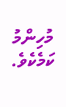މުހިންމު ކަމެކެވެ.